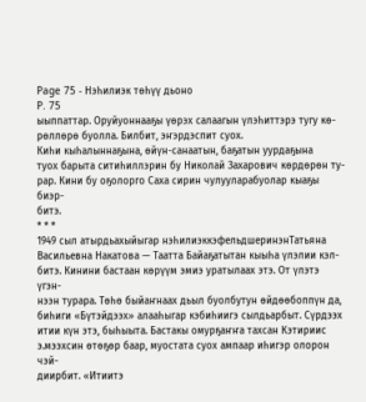Page 75 - Нэһилиэк төһүү дьоно
P. 75
ыыппаттар. Оруйуоннааҕы үөрэх салаагын үлэһиттэрэ тугу кө-
рөллөрө буолла. Билбит, эҥэрдэспит суох.
Киһи кыһалыннаҕына, өйүн-санаатын, баҕатын уурдаҕына
туох барыта ситиһиллэрин бу Николай Захарович көрдөрөн ту-
рар. Кини бу оҕолорго Саха сирин чулууларабуолар кыаҕы биэр-
битэ.
* * *
1949 сыл атырдьахыйыгар нэһилиэккэфельдшеринэнТатьяна
Васильевна Накатова — Таатта Байаҕатытан кыыһа үлэлии кэл-
битэ. Кинини бастаан көрүүм эмиэ уратылаах этэ. От үлэтэ үгэн-
нээн турара. Төһө быйаҥнаах дьыл буолбутун өйдөөбоппүн да,
биһиги «Бүтэйдээх» алааһыгар кэбиһиигэ сылдьарбыт. Сүрдээх
итии күн этэ, быһыыта. Бастакы омурҕаҥҥа тахсан Кэтириис
э.мээхсин өтөҕөр баар, муостата суох ампаар иһигэр олорон чэй-
диирбит. «Итиитэ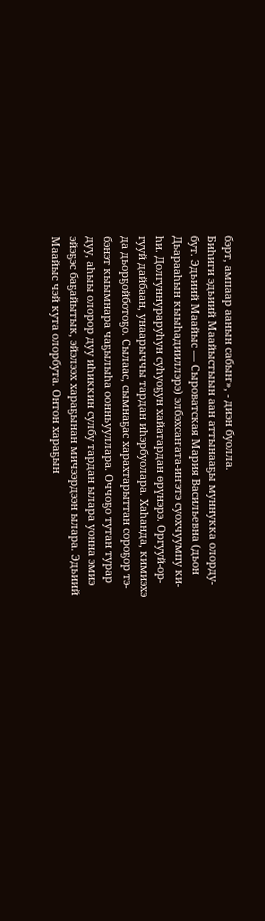бэрт, ампаар аанын сабыҥ», - диэн буолла.
Биһиги эдьиий Маайыстыын аан аттынааҕы муннукка олорду-
бут. Эдьиий Маайыс — Сыроватская Мария Васильевна (дьон
Дьарааһын кыыһадииллэрэ) элбэхсаҥата-иҥэтэ суохчуумпу ки-
һи. Долгуннураруһун суһуоҕун хайатардан өрүнэрэ. Оргууй-ор-
гууй дайбаан, унаарыччы тардан иһэрбуолара. Хаһанда, кимиэхэ
да дьорҕойботоҕо. Сылаас, сымнаҕас харахтарыттан сороҕор тэ-
бэнэт кыымнара чаҕылыһа оонньууллара. Оччоҕо тутан турар
дуу, аһыы олорор дуу иһиккин сулбу тардан ылара уонна эмиэ
эйэҕэс баҕайытык, эйэлээх хараҕынан мичээрдээн ылара. Эдьиий
Маайыс чэй кута олорбута. Онтон хараҕын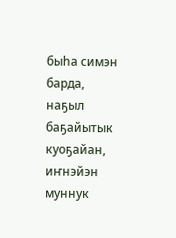быһа симэн барда,
наҕыл баҕайытык куоҕайан, иҥнэйэн муннук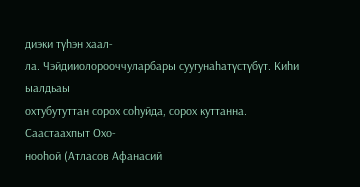диэки түһэн хаал-
ла. Чэйдииолорооччуларбары суугунаһатүстүбүт. Киһи ыалдьаы
охтубутуттан сорох соһуйда, сорох куттанна. Саастаахпыт Охо-
нооһой (Атласов Афанасий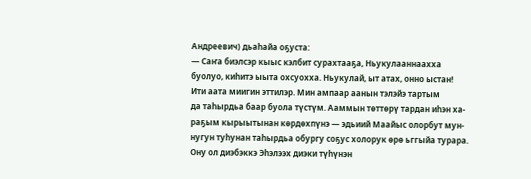Андреевич) дьаһайа оҕуста:
— Саҥа биэлсэр кыыс кэлбит сурахтааҕа, Ньукулааннаахха
буолуо, киһитэ ыыта охсуохха. Ньукулай, ыт атах, онно ыстан!
Ити аата миигин эттилэр. Мин ампаар аанын тэлэйэ тартым
да таһырдьа баар буола түстүм. Ааммын төттөрү тардан иһэн ха-
раҕым кырыытынан көрдөхпүнэ — эдьиий Маайыс олорбут мун-
нугун туһунан таһырдьа обургу соҕус холорук өрө ьггыйа турара.
Ону ол диэбэккэ Эһэлээх диэки түһүнэн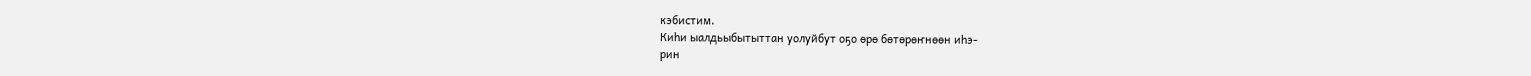кэбистим.
Киһи ыалдьыбытыттан уолуйбут оҕо өрө бөтөрөҥнөөн иһэ-
рин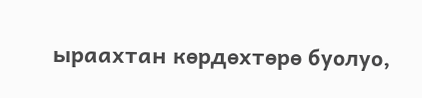ыраахтан көрдөхтөрө буолуо,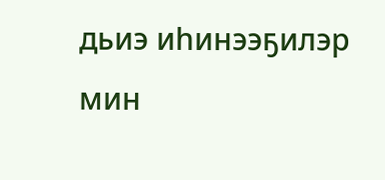дьиэ иһинээҕилэр мин